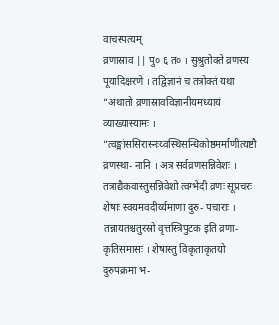वाचस्पत्यम्
व्रणास्राव || पु० ६ त० । सुश्रुतोक्ते व्रणस्य पूयादिक्षरणे । तद्विज्ञानं च तत्रोक्तं यथा “अथातो व्रणास्रावविज्ञानीयमध्यायं व्याख्यास्यामः । “त्वङ्मांससिरास्नःय्वस्थिसन्धिकोष्ठमर्माणीत्यष्टौ व्रणस्था- नानि । अत्र सर्वव्रणसन्निवेशः । तत्राद्यैकवास्तुसन्निवेशो त्वग्भेदी व्रणः सूप्रचरः शेषाः स्वयमवदीर्य्यमाणा दुरु- पचाराः । तन्नायतश्चतुरस्रो वृत्तस्त्रिपुटक इति व्रणा- कृतिसमासः । शेषास्तु विकृताकृतयो दुरुपक्रमा भ-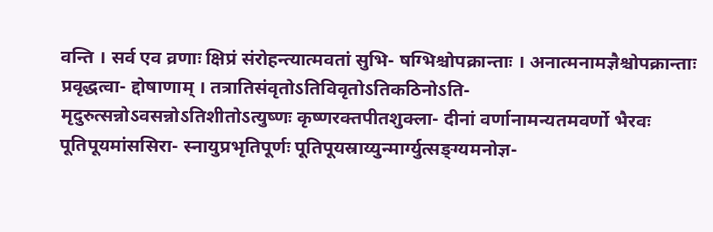वन्ति । सर्व एव व्रणाः क्षिप्रं संरोहन्त्यात्मवतां सुभि- षग्भिश्चोपक्रान्ताः । अनात्मनामज्ञैश्चोपक्रान्ताः प्रवृद्धत्वा- द्दोषाणाम् । तत्रातिसंवृतोऽतिविवृतोऽतिकठिनोऽति- मृदुरुत्सन्नोऽवसन्नोऽतिशीतोऽत्युष्णः कृष्णरक्तपीतशुक्ला- दीनां वर्णानामन्यतमवर्णो भैरवः पूतिपूयमांससिरा- स्नायुप्रभृतिपूर्णः पूतिपूयस्राय्युन्मार्ग्युत्सङ्ग्यमनोज्ञ-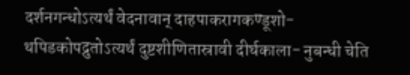दर्शनगन्धोऽत्यर्थं वेदनावान् दाहपाकरागकण्डूशो- थपिडकोपद्रुतोऽत्यर्थं दुष्टशीणितास्रावी दीर्घकाला- नुबन्धी चेति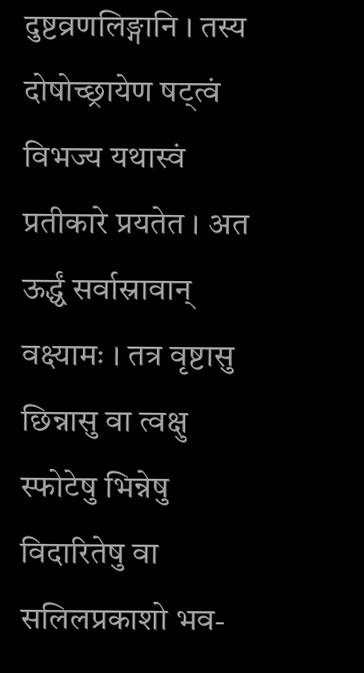दुष्टव्रणलिङ्गानि । तस्य दोषोच्छ्रायेण षट्त्वं विभज्य यथास्वं प्रतीकारे प्रयतेत । अत ऊर्द्ध्वं सर्वास्रावान् वक्ष्यामः । तत्र वृष्टासु छिन्नासु वा त्वक्षु स्फोटेषु भिन्नेषु विदारितेषु वा सलिलप्रकाशो भव-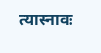त्यास्नावः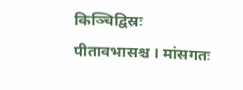किञ्चिद्विस्रः पीतावभासश्च । मांसगतः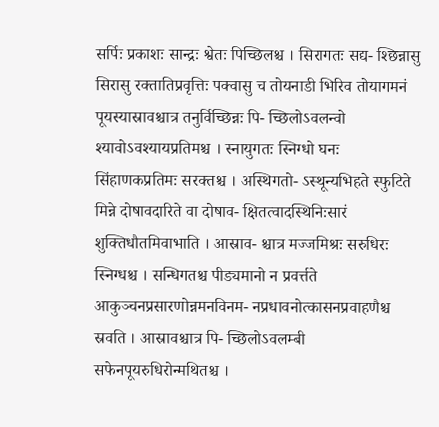सर्पिः प्रकाशः सान्द्रः श्वेतः पिच्छिलश्च । सिरागतः सद्य- श्छिन्नासु सिरासु रक्तातिप्रवृत्तिः पक्वासु च तोयनाडी भिरिव तोयागमनं पूयस्यास्रावश्चात्र तनुर्विच्छिन्नः पि- च्छिलोऽवलन्वो श्यावोऽवश्यायप्रतिमश्च । स्नायुगतः स्निग्धो घनः सिंहाणकप्रतिमः सरक्तश्च । अस्थिगतो- ऽस्थून्यभिहते स्फुटिते मिन्ने दोषावदारिते वा दोषाव- क्षितत्वादस्थिनिःसारं शुक्तिधौतमिवाभाति । आस्राव- श्चात्र मज्जमिश्रः सरुधिरः स्निग्धश्च । सन्धिगतश्च पीड्यमानो न प्रवर्त्तते आकुञ्चनप्रसारणोन्नमनविनम- नप्रधावनोत्कासनप्रवाहणैश्च स्रवति । आस्रावश्चात्र पि- च्छिलोऽवलम्बी सफेनपूयरुधिरोन्मथितश्च ।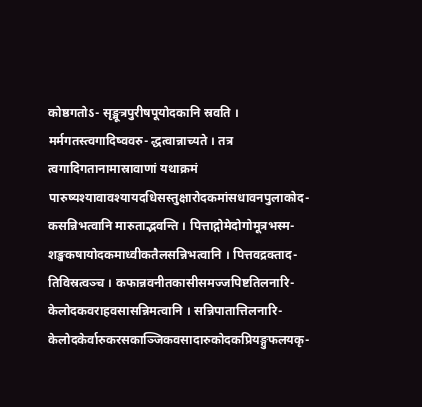कोष्ठगतोऽ- सृङ्मूत्रपुरीषपूयोदकानि स्रवति । मर्मगतस्त्वगादिष्ववरु- द्धत्वान्नाच्यते । तत्र त्वगादिगतानामास्रावाणां यथाक्रमं पारुष्यश्यावावश्यायदधिसस्तुक्षारोदकमांसधावनपुलाकोद- कसन्निभत्वानि मारुताद्भवन्ति । पित्ताद्गोमेदोगोमूत्रभस्म- शङ्खकषायोदकमाध्वीकतैलसन्निभत्वानि । पित्तवद्रक्ताद- तिविस्रत्वञ्च । कफान्नवनीतकासीसमज्जपिष्टतिलनारि- केलोदकवराहवसासन्निमत्वानि । सन्निपातात्तिलनारि- केलोदकेर्वारुकरसकाञ्जिकवसादारुकोदकप्रियङ्गुफलयकृ-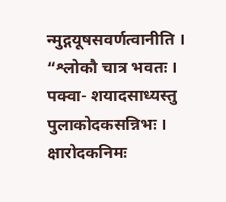न्मुद्गयूषसवर्णत्वानीति । “श्लोकौ चात्र भवतः । पक्वा- शयादसाध्यस्तु पुलाकोदकसन्निभः । क्षारोदकनिमः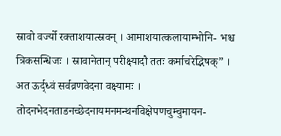स्रावो वर्ज्यो रक्ताशयात्स्रवन् । आमाशयात्कलायाम्भोनि- भश्च त्रिकसन्धिजः । स्रावानेतान् परीक्ष्यादौ ततः कर्माचरेद्भिषक्” । अत ऊर्द्ध्वं सर्वव्रणवेदना वक्ष्यामः । तोदनभेदनताडनच्छेदनायमनमन्थनविक्षेपणचुम्चुमायन-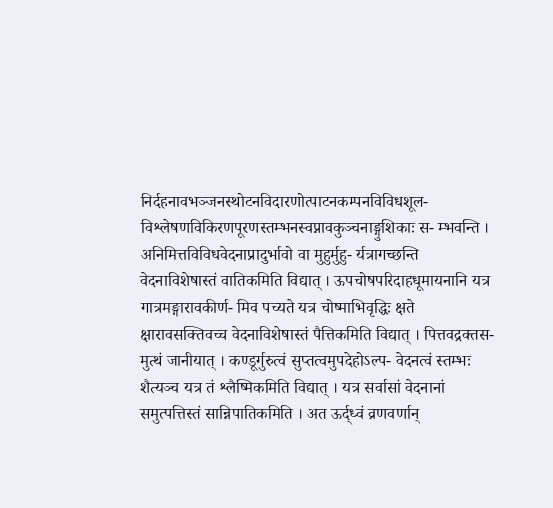निर्दहनावभञ्जनस्थोटनविदारणोत्पाटनकम्पनविविधशूल- विश्लेषणविकिरणपूरणस्तम्भनस्वप्नावकुञ्चनाङ्गुशिकाः स- म्भवन्ति । अनिमित्तविविधवेदनाप्रादुर्भावो वा मुहुर्मुहु- र्यत्रागच्छन्ति वेदनाविशेषास्तं वातिकमिति विद्यात् । ऊपचोषपरिदाहधूमायनानि यत्र गात्रमङ्गारावकीर्ण- मिव पच्यते यत्र चोष्माभिवृद्धिः क्षते क्षारावसक्तिवच्च वेदनाविशेषास्तं पैत्तिकमिति विद्यात् । पित्तवद्रक्तस- मुत्थं जानीयात् । कण्डूर्गुरुत्वं सुप्तत्वमुपदेहोऽल्प- वेदनत्वं स्तम्भः शैत्यञ्च यत्र तं श्लैष्मिकमिति विद्यात् । यत्र सर्वासां वेदनानां समुत्पत्तिस्तं सान्निपातिकमिति । अत ऊर्द्ध्वं व्रणवर्णान्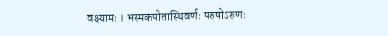वक्ष्यामः । भस्मकपोतास्थिवर्णः परुषोऽरुणः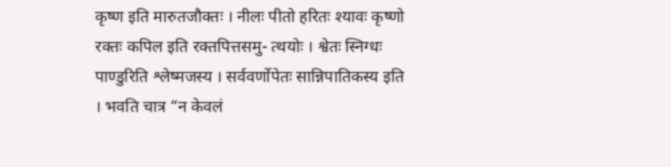कृष्ण इति मारुतजौक्तः । नीलः पीतो हरितः श्यावः कृष्णो रक्तः कपिल इति रक्तपित्तसमु- त्थयोः । श्वेतः स्निग्धः पाण्डुरिति श्लेष्मजस्य । सर्ववर्णोपेतः सान्निपातिकस्य इति । भवति चात्र “न केवलं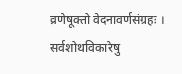व्रणेषूक्तो वेदनावर्णसंग्रहः । सर्वशोथविकारेषु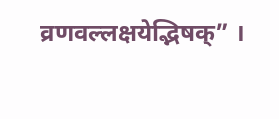व्रणवल्लक्षयेद्भिषक्” ।